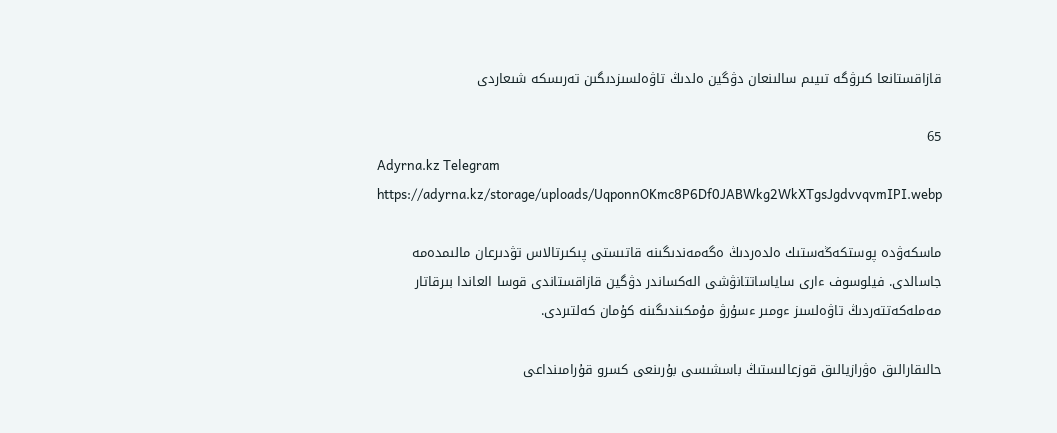قازاقستانعا كىرۋگە تىيىم سالىنعان دۋگين ەلدىڭ تاۋەلسىزدىگىن تەرىسكە شىعاردى

65
Adyrna.kz Telegram
https://adyrna.kz/storage/uploads/UqponnOKmc8P6Df0JABWkg2WkXTgsJgdvvqvmIPI.webp

ماسكەۋدە پوستكەڭەستىك ەلدەردىڭ ەگەمەندىگىنە قاتىستى پىكىرتالاس تۋدىرعان مالىمدەمە جاسالدى. فيلوسوف ءارى ساياساتتانۋشى الەكساندر دۋگين قازاقستاندى قوسا العاندا بىرقاتار مەملەكەتتەردىڭ تاۋەلسىز ءومىر ءسۇرۋ مۇمكىندىگىنە كۇمان كەلتىردى.

حالىقارالىق ەۋرازيالىق قوزعالىستىڭ باسشىسى بۇرىنعى كسرو قۇرامىنداعى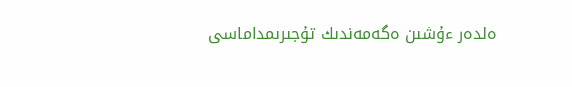ەلدەر ءۇشىن ەگەمەندىك تۇجىرىمداماسى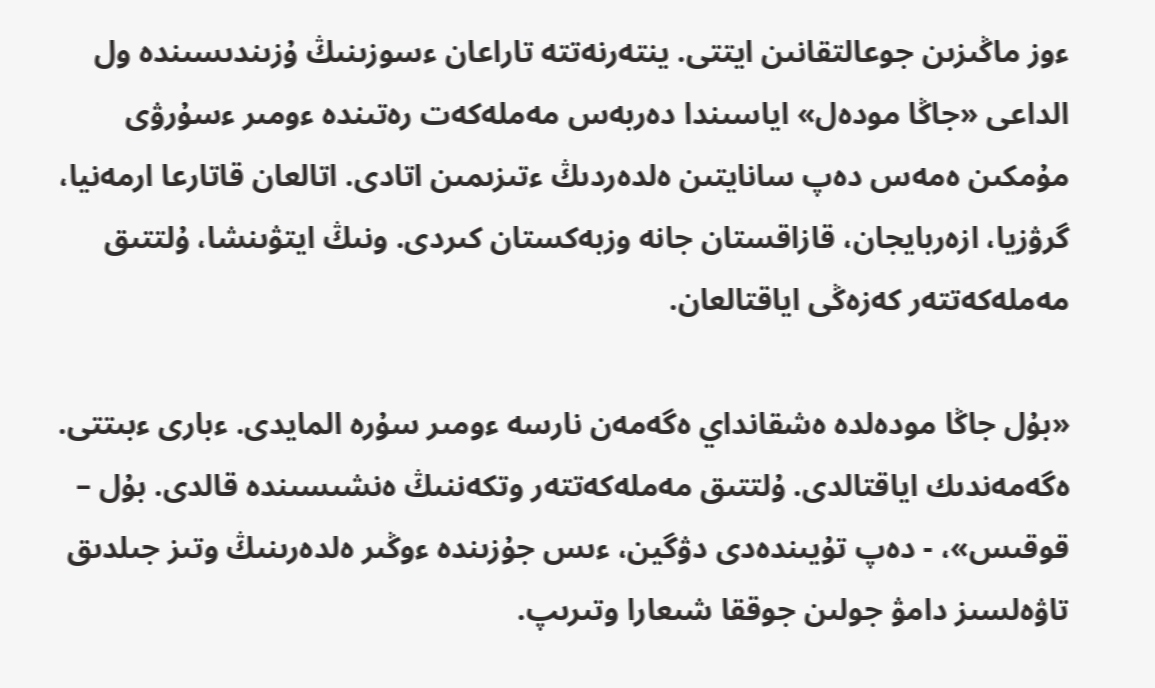ءوز ماڭىزىن جوعالتقانىن ايتتى. ينتەرنەتتە تاراعان ءسوزىنىڭ ۇزىندىسىندە ول الداعى «جاڭا مودەل» اياسىندا دەربەس مەملەكەت رەتىندە ءومىر ءسۇرۋى مۇمكىن ەمەس دەپ سانايتىن ەلدەردىڭ ءتىزىمىن اتادى. اتالعان قاتارعا ارمەنيا، گرۋزيا، ازەربايجان، قازاقستان جانە وزبەكستان كىردى. ونىڭ ايتۋىنشا، ۇلتتىق مەملەكەتتەر كەزەڭى اياقتالعان.

«بۇل جاڭا مودەلدە ەشقانداي ەگەمەن نارسە ءومىر سۇرە المايدى. ءبارى ءبىتتى. ەگەمەندىك اياقتالدى. ۇلتتىق مەملەكەتتەر وتكەننىڭ ەنشىسىندە قالدى. بۇل – قوقىس»، - دەپ تۇيىندەدى دۋگين، ءىس جۇزىندە ءوڭىر ەلدەرىنىڭ وتىز جىلدىق تاۋەلسىز دامۋ جولىن جوققا شىعارا وتىرىپ.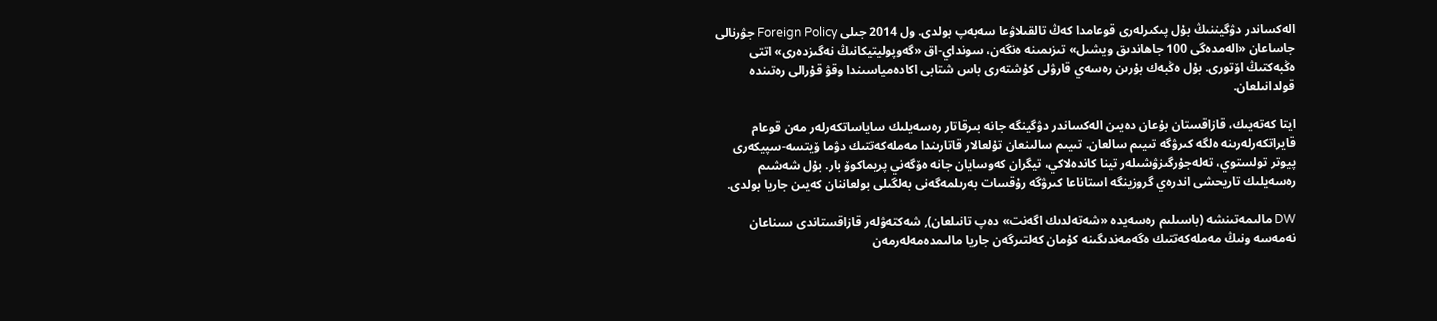الەكساندر دۋگيننىڭ بۇل پىكىرلەرى قوعامدا كەڭ تالقىلاۋعا سەبەپ بولدى. ول 2014 جىلى Foreign Policy جۋرنالى جاساعان «الەمدەگى 100 جاھاندىق ويشىل» تىزىمىنە ەنگەن، سونداي-اق «گەوپوليتيكانىڭ نەگىزدەرى» اتتى ەڭبەكتىڭ اۆتورى. بۇل ەڭبەك بۇرىن رەسەي قارۋلى كۇشتەرى باس شتابى اكادەمياسىندا وقۋ قۇرالى رەتىندە قولدانىلعان.

ايتا كەتەيىك، قازاقستان بۇعان دەيىن الەكساندر دۋگينگە جانە بىرقاتار رەسەيلىك ساياساتكەرلەر مەن قوعام قايراتكەرلەرىنە ەلگە كىرۋگە تىيىم سالعان. تىيىم سالىنعان تۇلعالار قاتارىندا مەملەكەتتىك دۋما ۆيتسە-سپيكەرى پيوتر تولستوي، تەلەجۇرگىزۋشىلەر تينا كاندەلاكي، تيگران كەوسايان جانە ەۆگەني پريماكوۆ بار. بۇل شەشىم رەسەيلىك تاريحشى اندرەي گروزينگە استاناعا كىرۋگە رۇقسات بەرىلمەگەنى بەلگىلى بولعاننان كەيىن جاريا بولدى.

DW مالىمەتىنشە (باسىلىم رەسەيدە «شەتەلدىك اگەنت» دەپ تانىلعان), شەكتەۋلەر قازاقستاندى سىناعان نەمەسە ونىڭ مەملەكەتتىك ەگەمەندىگىنە كۇمان كەلتىرگەن جاريا مالىمدەمەلەرمەن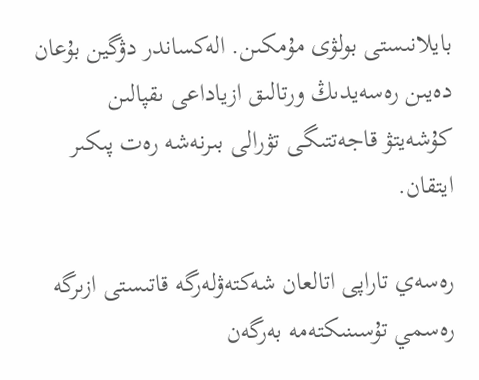بايلانىستى بولۋى مۇمكىن. الەكساندر دۋگين بۇعان دەيىن رەسەيدىڭ ورتالىق ازياداعى ىقپالىن كۇشەيتۋ قاجەتتىگى تۋرالى بىرنەشە رەت پىكىر ايتقان.

رەسەي تاراپى اتالعان شەكتەۋلەرگە قاتىستى ازىرگە رەسمي تۇسىنىكتەمە بەرگەن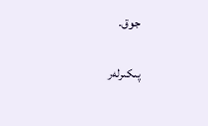جوق.

پىكىرلەر